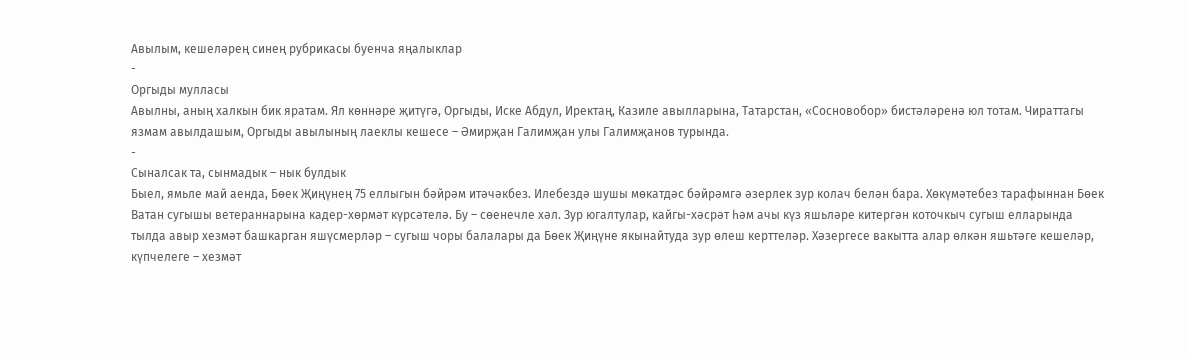Авылым, кешеләрең синең рубрикасы буенча яңалыклар
-
Оргыды мулласы
Авылны, аның халкын бик яратам. Ял көннәре җитүгә, Оргыды, Иске Абдул, Иректаң, Казиле авылларына, Татарстан, «Сосновобор» бистәләренә юл тотам. Чираттагы язмам авылдашым, Оргыды авылының лаеклы кешесе – Әмирҗан Галимҗан улы Галимҗанов турында.
-
Сыналсак та, сынмадык – нык булдык
Быел, ямьле май аенда, Бөек Җиңүнең 75 еллыгын бәйрәм итәчәкбез. Илебездә шушы мөкатдәс бәйрәмгә әзерлек зур колач белән бара. Хөкүмәтебез тарафыннан Бөек Ватан сугышы ветераннарына кадер-хөрмәт күрсәтелә. Бу – сөенечле хәл. Зур югалтулар, кайгы-хәсрәт һәм ачы күз яшьләре китергән коточкыч сугыш елларында тылда авыр хезмәт башкарган яшүсмерләр – сугыш чоры балалары да Бөек Җиңүне якынайтуда зур өлеш керттеләр. Хәзергесе вакытта алар өлкән яшьтәге кешеләр, күпчелеге – хезмәт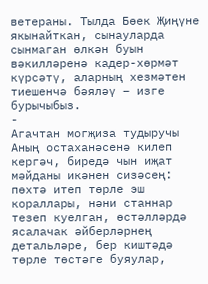ветераны. Тылда Бөек Җиңүне якынайткан, сынауларда сынмаган өлкән буын вәкилләренә кадер-хөрмәт күрсәтү, аларның хезмәтен тиешенчә бәяләү – изге бурычыбыз.
-
Агачтан могҗиза тудыручы
Аның остаханәсенә килеп кергәч, биредә чын иҗат мәйданы икәнен сизәсең: пөхтә итеп төрле эш кораллары, нәни станнар тезеп куелган, өстәлләрдә ясалачак әйберләрнең детальләре, бер киштәдә төрле төстәге буяулар,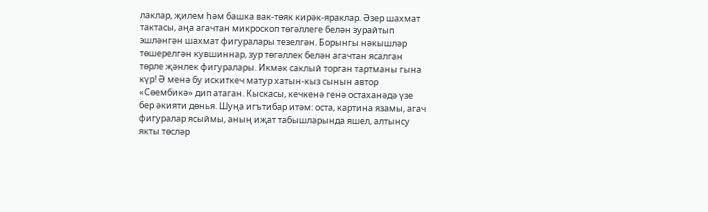лаклар, җилем һәм башка вак-төяк кирәк-яраклар. Әзер шахмат тактасы, аңа агачтан микроскоп төгәллеге белән зурайтып эшләнгән шахмат фигуралары тезелгән. Борынгы нәкышләр төшерелгән кувшиннар, зур төгәллек белән агачтан ясалган төрле җәнлек фигуралары. Икмәк саклый торган тартманы гына күр! Ә менә бу искиткеч матур хатын-кыз сынын автор «Сөембикә» дип атаган. Кыскасы, кечкенә генә остаханәдә үзе бер әкияти дөнья. Шуңа игътибар итәм: оста, картина язамы, агач фигуралар ясыймы, аның иҗат табышларында яшел, алтынсу якты төсләр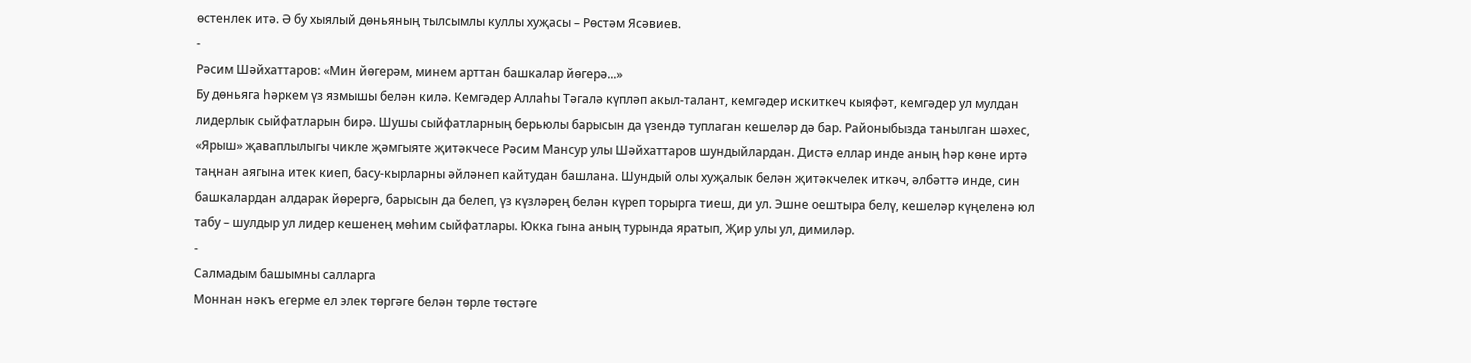өстенлек итә. Ә бу хыялый дөньяның тылсымлы куллы хуҗасы – Рөстәм Ясәвиев.
-
Рәсим Шәйхаттаров: «Мин йөгерәм, минем арттан башкалар йөгерә...»
Бу дөньяга һәркем үз язмышы белән килә. Кемгәдер Аллаһы Тәгалә күпләп акыл-талант, кемгәдер искиткеч кыяфәт, кемгәдер ул мулдан лидерлык сыйфатларын бирә. Шушы сыйфатларның берьюлы барысын да үзендә туплаган кешеләр дә бар. Районыбызда танылган шәхес, «Ярыш» җаваплылыгы чикле җәмгыяте җитәкчесе Рәсим Мансур улы Шәйхаттаров шундыйлардан. Дистә еллар инде аның һәр көне иртә таңнан аягына итек киеп, басу-кырларны әйләнеп кайтудан башлана. Шундый олы хуҗалык белән җитәкчелек иткәч, әлбәттә инде, син башкалардан алдарак йөрергә, барысын да белеп, үз күзләрең белән күреп торырга тиеш, ди ул. Эшне оештыра белү, кешеләр күңеленә юл табу – шулдыр ул лидер кешенең мөһим сыйфатлары. Юкка гына аның турында яратып, Җир улы ул, димиләр.
-
Салмадым башымны салларга
Моннан нәкъ егерме ел элек төргәге белән төрле төстәге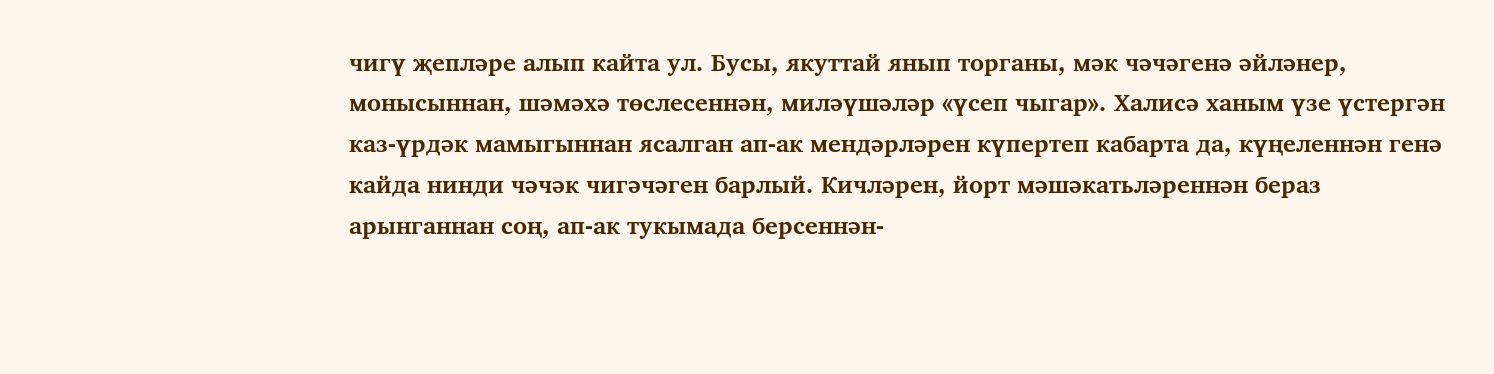чигү җепләре алып кайта ул. Бусы, якуттай янып торганы, мәк чәчәгенә әйләнер, монысыннан, шәмәхә төслесеннән, миләүшәләр «үсеп чыгар». Халисә ханым үзе үстергән каз-үрдәк мамыгыннан ясалган ап-ак мендәрләрен күпертеп кабарта да, күңеленнән генә кайда нинди чәчәк чигәчәген барлый. Кичләрен, йорт мәшәкатьләреннән бераз арынганнан соң, ап-ак тукымада берсеннән-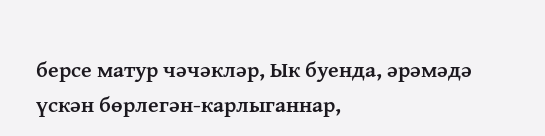берсе матур чәчәкләр, Ык буенда, әрәмәдә үскән бөрлегән-карлыганнар,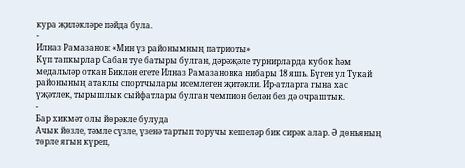кура җиләкләре пәйда була.
-
Илназ Рамазанов: «Мин үз районымның патриоты»
Күп тапкырлар Сабан туе батыры булган, дәрәҗәле турнирларда кубок һәм медальләр откан Биклән егете Илназ Рамазановка нибары 18 яшь. Бүген ул Тукай районының атаклы спортчылары исемлеген җитәкли. Ир-атларга гына хас үҗәтлек, тырышлык сыйфатлары булган чемпион белән без дә очраштык.
-
Бар хикмәт олы йөрәкле булуда
Ачык йөзле, тәмле сүзле, үзенә тартып торучы кешеләр бик сирәк алар. Ә дөньяның төрле ягын күреп,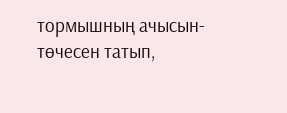тормышның ачысын-төчесен татып,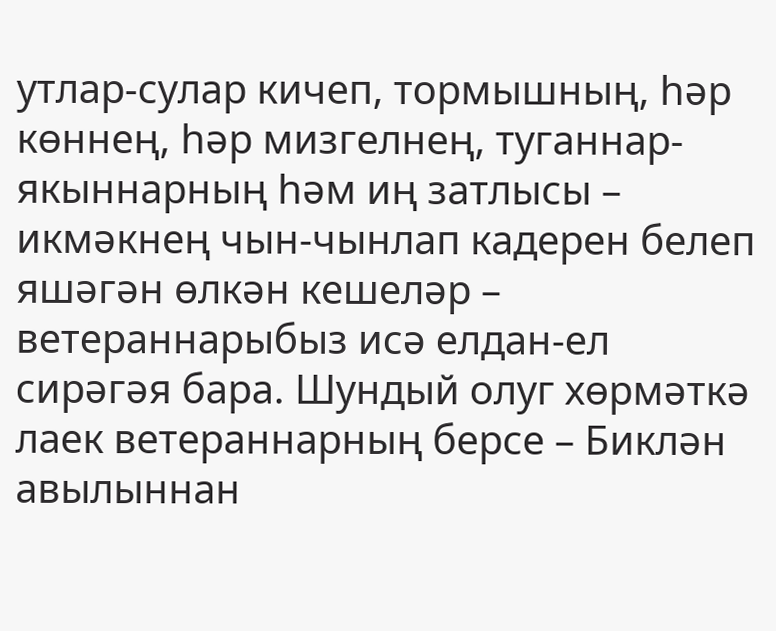утлар-сулар кичеп, тормышның, һәр көннең, һәр мизгелнең, туганнар-якыннарның һәм иң затлысы – икмәкнең чын-чынлап кадерен белеп яшәгән өлкән кешеләр – ветераннарыбыз исә елдан-ел сирәгәя бара. Шундый олуг хөрмәткә лаек ветераннарның берсе – Биклән авылыннан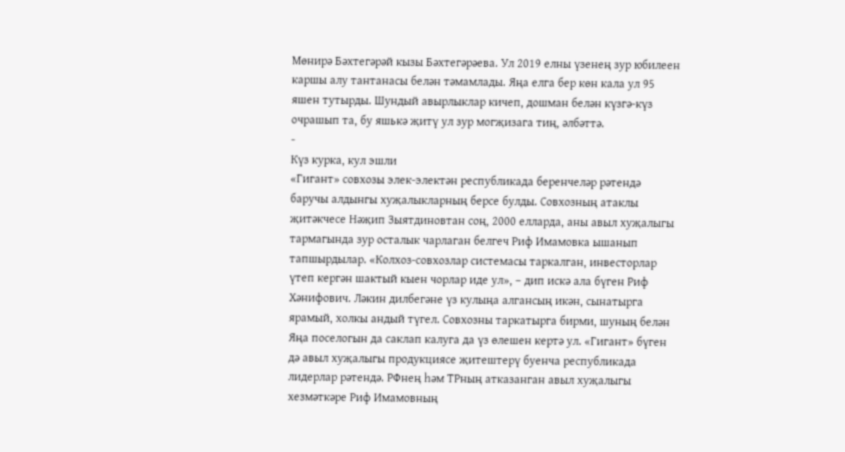Мөнирә Бәхтегәрәй кызы Бәхтегәрәева. Ул 2019 елны үзенең зур юбилеен каршы алу тантанасы белән тәмамлады. Яңа елга бер көн кала ул 95 яшен тутырды. Шундый авырлыклар кичеп, дошман белән күзгә-күз очрашып та, бу яшькә җитү ул зур могҗизага тиң, әлбәттә.
-
Күз курка, кул эшли
«Гигант» совхозы элек-электән республикада беренчеләр рәтендә баручы алдынгы хуҗалыкларның берсе булды. Совхозның атаклы җитәкчесе Нәҗип Зыятдиновтан соң, 2000 елларда, аны авыл хуҗалыгы тармагында зур осталык чарлаган белгеч Риф Имамовка ышанып тапшырдылар. «Колхоз-совхозлар системасы таркалган, инвесторлар үтеп кергән шактый кыен чорлар иде ул», – дип искә ала бүген Риф Хәнифович. Ләкин дилбегәне үз кулыңа алгансың икән, сынатырга ярамый, холкы андый түгел. Совхозны таркатырга бирми, шуның белән Яңа поселогын да саклап калуга да үз өлешен кертә ул. «Гигант» бүген дә авыл хуҗалыгы продукциясе җитештерү буенча республикада лидерлар рәтендә. РФнең һәм ТРның атказанган авыл хуҗалыгы хезмәткәре Риф Имамовның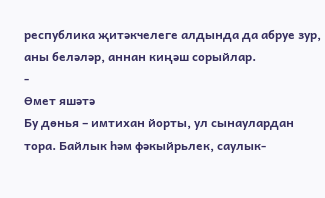республика җитәкчелеге алдында да абруе зур, аны беләләр, аннан киңәш сорыйлар.
-
Өмет яшәтә
Бу дөнья – имтихан йорты, ул сынаулардан тора. Байлык һәм фәкыйрьлек, саулык-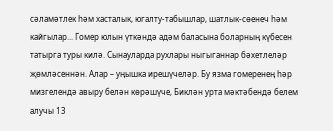сәламәтлек һәм хасталык, югалту-табышлар, шатлык-сөенеч һәм кайгылар... Гомер юлын үткәндә адәм баласына боларның күбесен татырга туры килә. Сынауларда рухлары ныгыганнар бәхетлеләр җөмләсеннән. Алар – уңышка ирешүчеләр. Бу язма гомеренең һәр мизгелендә авыру белән көрәшүче, Биклән урта мәктәбендә белем алучы 13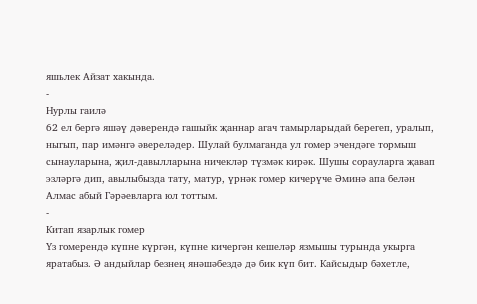яшьлек Айзат хакында.
-
Нурлы гаилә
62 ел бергә яшәү дәверендә гашыйк җаннар агач тамырларыдай берегеп, уралып, ныгып, пар имәнгә әвереләдер. Шулай булмаганда ул гомер эчендәге тормыш сынауларына, җил-давылларына ничекләр түзмәк кирәк. Шушы сорауларга җавап эзләргә дип, авылыбызда тату, матур, үрнәк гомер кичерүче Әминә апа белән Алмас абый Гәрәевларга юл тоттым.
-
Китап язарлык гомер
Үз гомерендә күпне күргән, күпне кичергән кешеләр язмышы турында укырга яратабыз. Ә андыйлар безнең янәшәбездә дә бик күп бит. Кайсыдыр бәхетле,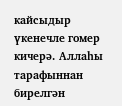кайсыдыр үкенечле гомер кичерә. Аллаһы тарафыннан бирелгән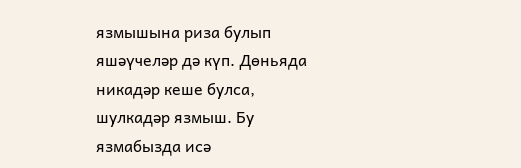язмышына риза булып яшәүчеләр дә күп. Дөньяда никадәр кеше булса, шулкадәр язмыш. Бу язмабызда исә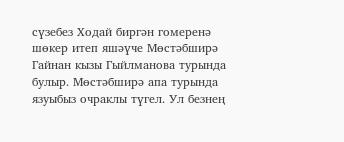сүзебез Ходай биргән гомеренә шөкер итеп яшәүче Мөстәбширә Гайнан кызы Гыйлманова турында булыр. Мөстәбширә апа турында язуыбыз очраклы түгел. Ул безнең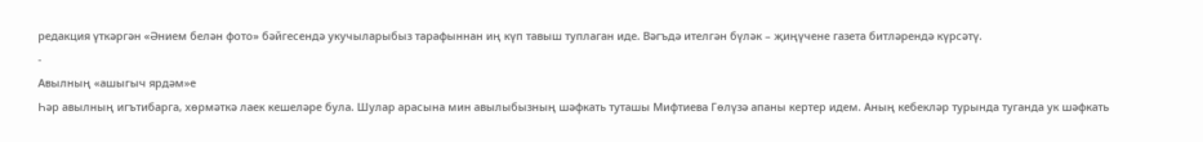редакция үткәргән «Әнием белән фото» бәйгесендә укучыларыбыз тарафыннан иң күп тавыш туплаган иде. Вәгъдә ителгән бүләк – җиңүчене газета битләрендә күрсәтү.
-
Авылның «ашыгыч ярдәм»е
Һәр авылның игътибарга, хөрмәткә лаек кешеләре була. Шулар арасына мин авылыбызның шәфкать туташы Мифтиева Гөлүзә апаны кертер идем. Аның кебекләр турында туганда ук шәфкать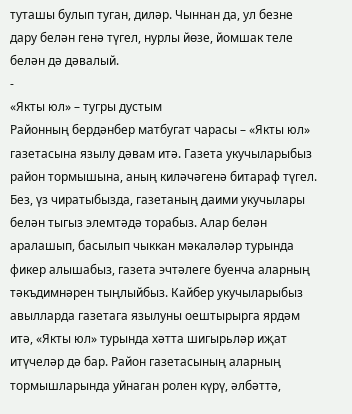туташы булып туган, диләр. Чыннан да, ул безне дару белән генә түгел, нурлы йөзе, йомшак теле белән дә дәвалый.
-
«Якты юл» – тугры дустым
Районның бердәнбер матбугат чарасы – «Якты юл» газетасына язылу дәвам итә. Газета укучыларыбыз район тормышына, аның киләчәгенә битараф түгел. Без, үз чиратыбызда, газетаның даими укучылары белән тыгыз элемтәдә торабыз. Алар белән аралашып, басылып чыккан мәкаләләр турында фикер алышабыз, газета эчтәлеге буенча аларның тәкъдимнәрен тыңлыйбыз. Кайбер укучыларыбыз авылларда газетага язылуны оештырырга ярдәм итә, «Якты юл» турында хәтта шигырьләр иҗат итүчеләр дә бар. Район газетасының аларның тормышларында уйнаган ролен күрү, әлбәттә,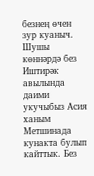безнең өчен зур куаныч. Шушы көннәрдә без Иштирәк авылында даими укучыбыз Асия ханым Метшинада кунакта булып кайттык. Без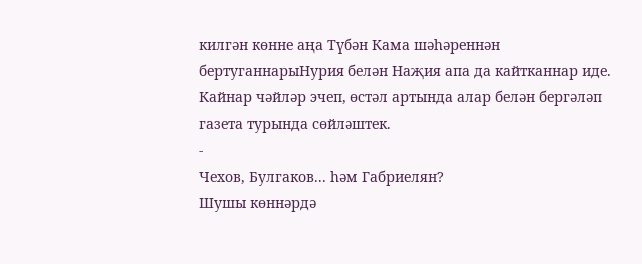килгән көнне аңа Түбән Кама шәһәреннән бертуганнарыНурия белән Наҗия апа да кайтканнар иде. Кайнар чәйләр эчеп, өстәл артында алар белән бергәләп газета турында сөйләштек.
-
Чехов, Булгаков... hәм Габриелян?
Шушы көннәрдә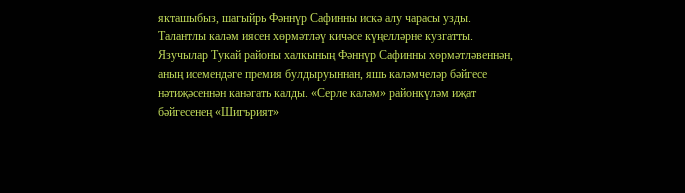якташыбыз, шагыйрь Фәннүр Сафинны искә алу чарасы узды. Талантлы каләм иясен хөрмәтләү кичәсе күңелләрне кузгатты. Язучылар Тукай районы халкының Фәннүр Сафинны хөрмәтләвеннән, аның исемендәге премия булдыруыннан, яшь каләмчеләр бәйгесе нәтиҗәсеннән канәгать калды. «Серле каләм» районкүләм иҗат бәйгесенең «Шигърият»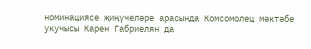номинациясе җиңүчеләре арасында Комсомолец мәктәбе укучысы Карен Габриелян да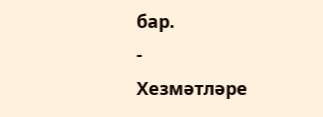бар.
-
Хезмәтләре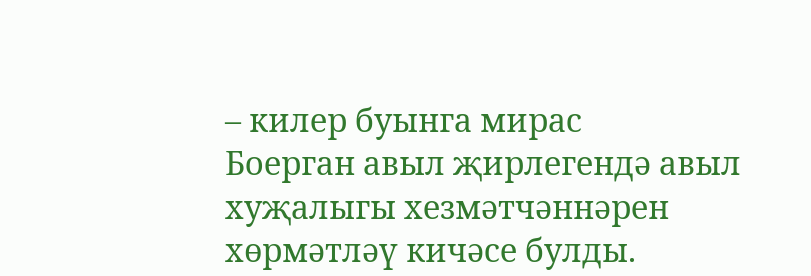– килер буынга мирас
Боерган авыл җирлегендә авыл хуҗалыгы хезмәтчәннәрен хөрмәтләү кичәсе булды.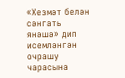«Хезмәт белән сәнгать янәшә» дип исемләнгән очрашу чарасына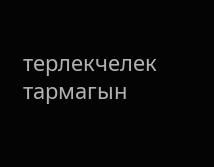терлекчелек тармагын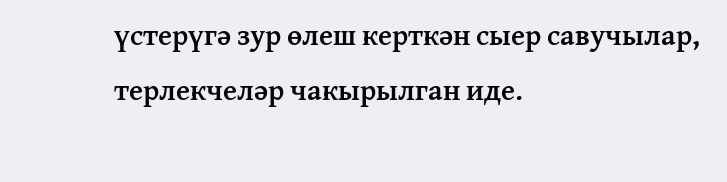үстерүгә зур өлеш керткән сыер савучылар, терлекчеләр чакырылган иде.